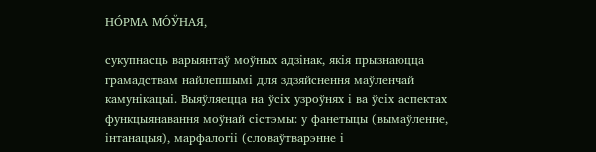НО́РМА МО́ЎНАЯ,

сукупнасць варыянтаў моўных адзінак, якія прызнаюцца грамадствам найлепшымі для здзяйснення маўленчай камунікацыі. Выяўляецца на ўсіх узроўнях і ва ўсіх аспектах функцыянавання моўнай сістэмы: у фанетыцы (вымаўленне, інтанацыя), марфалогіі (словаўтварэнне і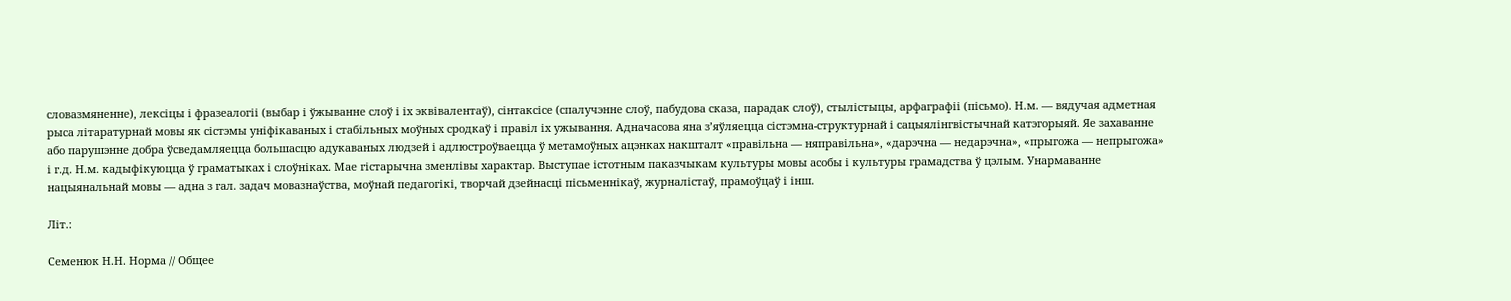словазмяненне), лексіцы і фразеалогіі (выбар і ўжыванне слоў і іх эквівалентаў), сінтаксісе (спалучэнне слоў, пабудова сказа, парадак слоў), стылістыцы, арфаграфіі (пісьмо). Н.м. — вядучая адметная рыса літаратурнай мовы як сістэмы уніфікаваных і стабільных моўных сродкаў і правіл іх ужывання. Адначасова яна з’яўляецца сістэмна-структурнай і сацыялінгвістычнай катэгорыяй. Яе захаванне або парушэнне добра ўсведамляецца большасцю адукаваных людзей і адлюстроўваецца ў метамоўных ацэнках накшталт «правільна — няправільна», «дарэчна — недарэчна», «прыгожа — непрыгожа» і г.д. Н.м. кадыфікуюцца ў граматыках і слоўніках. Мае гістарычна зменлівы характар. Выступае істотным паказчыкам культуры мовы асобы і культуры грамадства ў цэлым. Унармаванне нацыянальнай мовы — адна з гал. задач мовазнаўства, моўнай педагогікі, творчай дзейнасці пісьменнікаў, журналістаў, прамоўцаў і інш.

Літ.:

Семенюк Н.Н. Норма // Общее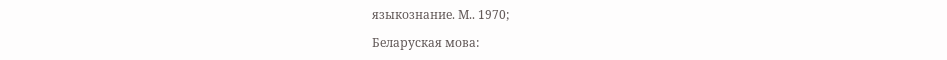языкознание. М.. 1970;

Беларуская мова: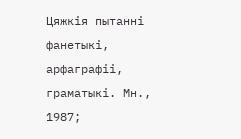Цяжкія пытанні фанетыкі, арфаграфіі, граматыкі. Мн., 1987;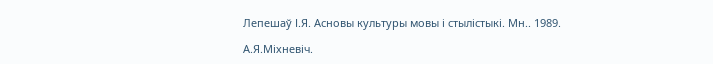Лепешаў І.Я. Асновы культуры мовы і стылістыкі. Мн.. 1989.

А.Я.Міхневіч.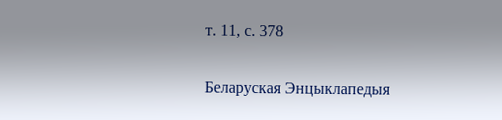т. 11, с. 378

Беларуская Энцыклапедыя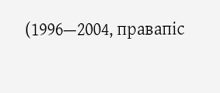(1996—2004, правапіс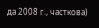да 2008 г., часткова)